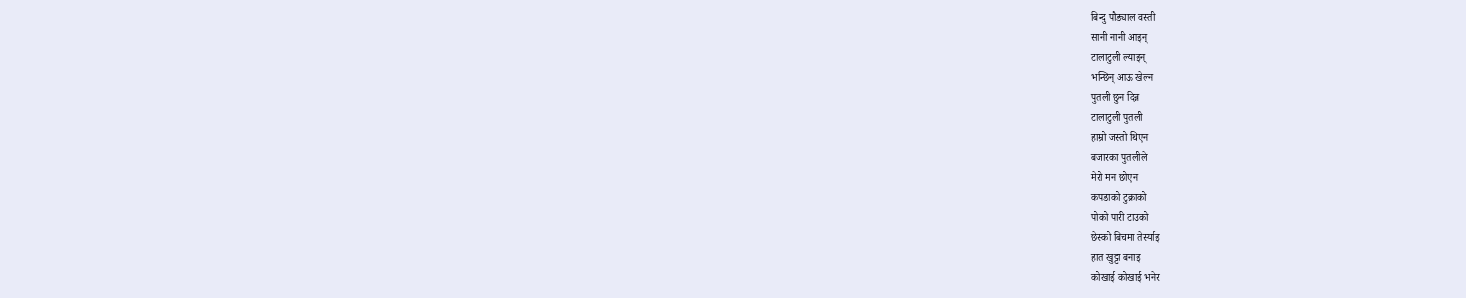बिन्दु पौड्याल वस्ती
सानी नानी आइन्
टालाटुली ल्याइन्
भन्छिन् आऊ खेल्न
पुतली छुन दिन्न
टालाटुली पुतली
हाम्रो जस्तो थिएन
बजारका पुतलीले
मेरो मन छोएन
कपडाको टुक्राको
पोको पारी टाउको
छेस्को बिचमा तेर्स्याइ
हात खुट्टा बनाइ
कोखाई कोखाई भनेर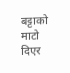बट्टाको माटो दिएर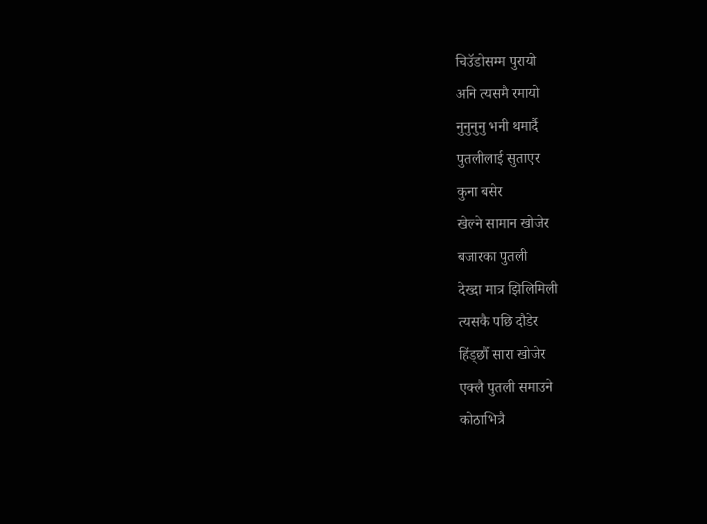चिउॅडोसम्म पुरायो
अनि त्यसमै रमायो
नुनुनुनु भनी थमार्दै
पुतलीलाई सुताएर
कुना बसेर
खेल्ने सामान खोजेर
बजारका पुतली
देख्दा मात्र झिलिमिली
त्यसकै पछि दौडेर
हिंड्छौँ सारा खोजेर
एक्लै पुतली समाउने
कोठाभित्रै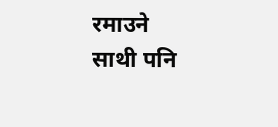रमाउने
साथी पनि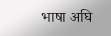भाषा अघि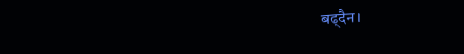बढ्दैन।